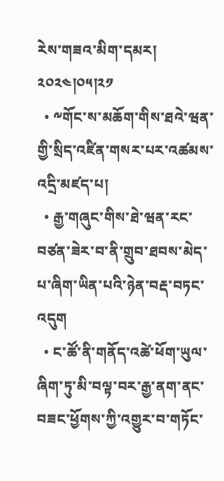རེས་གཟའ་མིག་དམར། ༢༠༢༤།༠༥།༢༡
  • ༸གོང་ས་མཆོག་གིས་ཐའེ་ཝན་གྱི་སྲིད་འཛིན་གསར་པར་འཚམས་འདྲི་མཛད་པ།
  • རྒྱ་གཞུང་གིས་ཐེ་ཝན་རང་བཙན་ཟེར་བ་ནི་གྲུབ་ཐབས་མེད་པ་ཞིག་ཡིན་པའི་ཉེན་བརྡ་བཏང་འདུག
  • ང་ཚོ་ནི་གནོད་འཚེ་ཕོག་ཡུལ་ཞིག་ཏུ་མི་བལྟ་བར་རྒྱ་ནག་ནང་བཟང་ཕྱོགས་ཀྱི་འགྱུར་བ་གཏོང་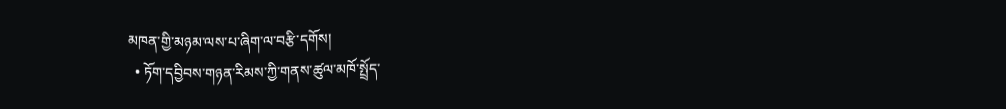མཁན་གྱི་མཉམ་ལས་པ་ཞིག་ལ་བརྩི་དགོས།
  • ཏོག་དབྱིབས་གཉན་རིམས་ཀྱི་གནས་ཚུལ་མཁོ་སྤྲོད་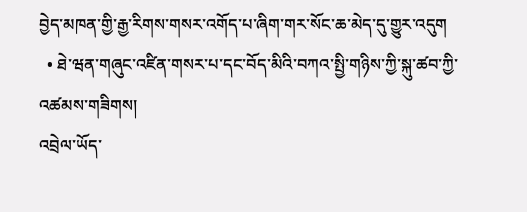བྱེད་མཁན་གྱི་རྒྱ་རིགས་གསར་འགོད་པ་ཞིག་གར་སོང་ཆ་མེད་དུ་གྱུར་འདུག
  • ཐེ་ཝན་གཞུང་འཛིན་གསར་པ་དང་བོད་མིའི་བཀའ་སྤྱི་གཉིས་ཀྱི་སྐུ་ཚབ་ཀྱི་འཚམས་གཟིགས།
འབྲེལ་ཡོད་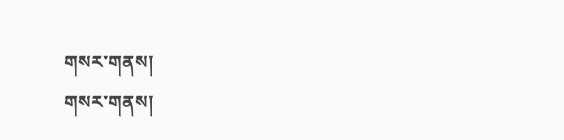གསར་གནས།
གསར་གནས།